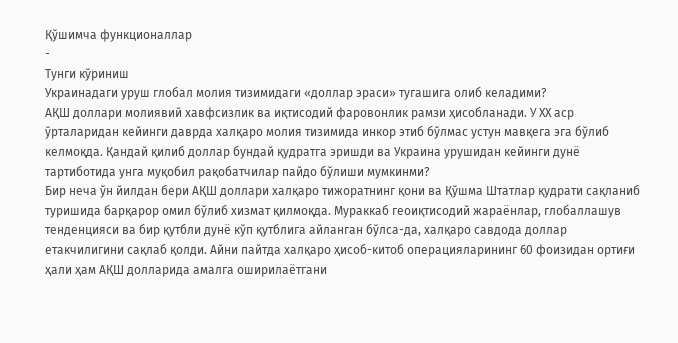Қўшимча функционаллар
-
Тунги кўриниш
Украинадаги уруш глобал молия тизимидаги «доллар эраси» тугашига олиб келадими?
АҚШ доллари молиявий хавфсизлик ва иқтисодий фаровонлик рамзи ҳисобланади. У ХХ аср ўрталаридан кейинги даврда халқаро молия тизимида инкор этиб бўлмас устун мавқега эга бўлиб келмоқда. Қандай қилиб доллар бундай қудратга эришди ва Украина урушидан кейинги дунё тартиботида унга муқобил рақобатчилар пайдо бўлиши мумкинми?
Бир неча ўн йилдан бери АҚШ доллари халқаро тижоратнинг қони ва Қўшма Штатлар қудрати сақланиб туришида барқарор омил бўлиб хизмат қилмоқда. Мураккаб геоиқтисодий жараёнлар, глобаллашув тенденцияси ва бир қутбли дунё кўп қутблига айланган бўлса-да, халқаро савдода доллар етакчилигини сақлаб қолди. Айни пайтда халқаро ҳисоб-китоб операцияларининг 60 фоизидан ортиғи ҳали ҳам АҚШ долларида амалга оширилаётгани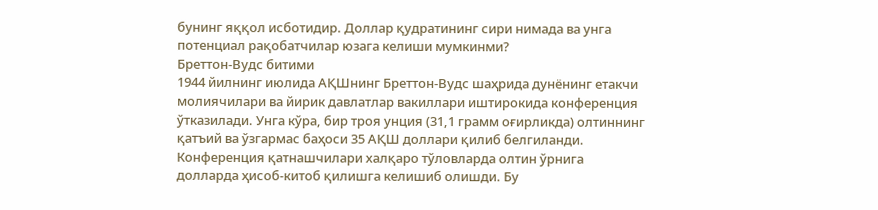бунинг яққол исботидир. Доллар қудратининг сири нимада ва унга потенциал рақобатчилар юзага келиши мумкинми?
Бреттон-Вудс битими
1944 йилнинг июлида АҚШнинг Бреттон-Вудс шаҳрида дунёнинг етакчи молиячилари ва йирик давлатлар вакиллари иштирокида конференция ўтказилади. Унга кўра, бир троя унция (31,1 грамм оғирликда) олтиннинг қатъий ва ўзгармас баҳоси 35 АҚШ доллари қилиб белгиланди. Конференция қатнашчилари халқаро тўловларда олтин ўрнига долларда ҳисоб-китоб қилишга келишиб олишди. Бу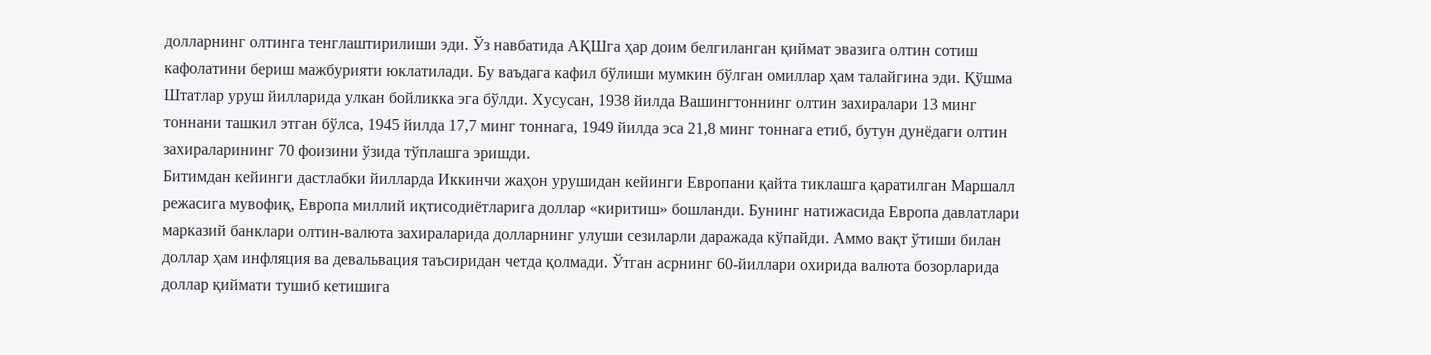долларнинг олтинга тенглаштирилиши эди. Ўз навбатида АҚШга ҳар доим белгиланган қиймат эвазига олтин сотиш кафолатини бериш мажбурияти юклатилади. Бу ваъдага кафил бўлиши мумкин бўлган омиллар ҳам талайгина эди. Қўшма Штатлар уруш йилларида улкан бойликка эга бўлди. Хусусан, 1938 йилда Вашингтоннинг олтин захиралари 13 минг тоннани ташкил этган бўлса, 1945 йилда 17,7 минг тоннага, 1949 йилда эса 21,8 минг тоннага етиб, бутун дунёдаги олтин захираларининг 70 фоизини ўзида тўплашга эришди.
Битимдан кейинги дастлабки йилларда Иккинчи жаҳон урушидан кейинги Европани қайта тиклашга қаратилган Маршалл режасига мувофиқ, Европа миллий иқтисодиётларига доллар «киритиш» бошланди. Бунинг натижасида Европа давлатлари марказий банклари олтин-валюта захираларида долларнинг улуши сезиларли даражада кўпайди. Аммо вақт ўтиши билан доллар ҳам инфляция ва девальвация таъсиридан четда қолмади. Ўтган асрнинг 60-йиллари охирида валюта бозорларида доллар қиймати тушиб кетишига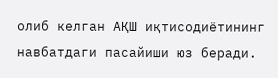олиб келган АҚШ иқтисодиётининг навбатдаги пасайиши юз беради.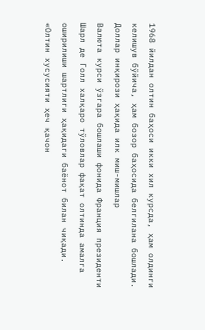1968 йилдан олтин баҳоси икки хил курсда, ҳам олдинги келишув бўйича, ҳам бозор баҳосида белгилана бошлади.
Доллар инқирози ҳақида илк миш-мишлар
Валюта курси ўзгара бошлаши фонида Франция президенти Шарл де Голл халқаро тўловлар фақат олтинда амалга оширилиши шартлиги ҳақидаги баёнот билан чиқади.
«Олтин хусусияти ҳеч қачон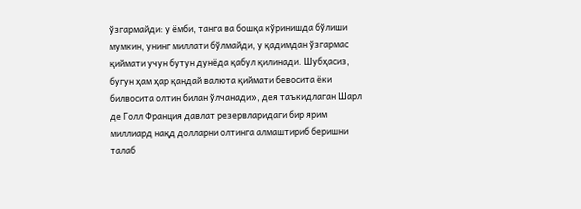ўзгармайди: у ёмби, танга ва бошқа кўринишда бўлиши мумкин, унинг миллати бўлмайди, у қадимдан ўзгармас қиймати учун бутун дунёда қабул қилинади. Шубҳасиз, бугун ҳам ҳар қандай валюта қиймати бевосита ёки билвосита олтин билан ўлчанади», дея таъкидлаган Шарл де Голл Франция давлат резервларидаги бир ярим миллиард нақд долларни олтинга алмаштириб беришни талаб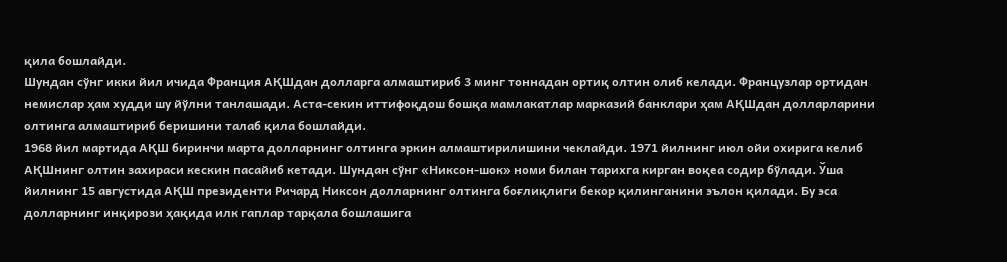қила бошлайди.
Шундан сўнг икки йил ичида Франция АҚШдан долларга алмаштириб 3 минг тоннадан ортиқ олтин олиб келади. Французлар ортидан немислар ҳам худди шу йўлни танлашади. Аста-секин иттифоқдош бошқа мамлакатлар марказий банклари ҳам АҚШдан долларларини олтинга алмаштириб беришини талаб қила бошлайди.
1968 йил мартида АҚШ биринчи марта долларнинг олтинга эркин алмаштирилишини чеклайди. 1971 йилнинг июл ойи охирига келиб АҚШнинг олтин захираси кескин пасайиб кетади. Шундан сўнг «Никсон-шок» номи билан тарихга кирган воқеа содир бўлади. Ўша йилнинг 15 августида АҚШ президенти Ричард Никсон долларнинг олтинга боғлиқлиги бекор қилинганини эълон қилади. Бу эса долларнинг инқирози ҳақида илк гаплар тарқала бошлашига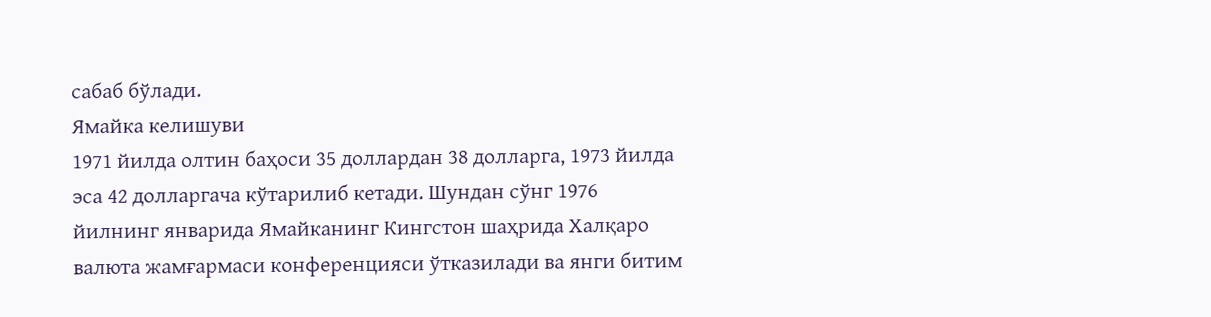сабаб бўлади.
Ямайка келишуви
1971 йилда олтин баҳоси 35 доллардан 38 долларга, 1973 йилда эса 42 долларгача кўтарилиб кетади. Шундан сўнг 1976 йилнинг январида Ямайканинг Кингстон шаҳрида Халқаро валюта жамғармаси конференцияси ўтказилади ва янги битим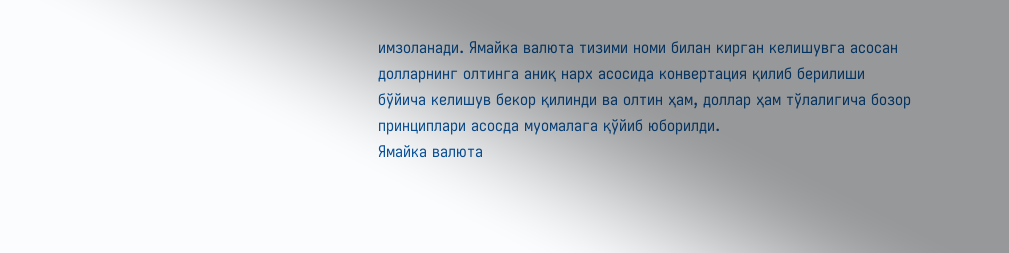имзоланади. Ямайка валюта тизими номи билан кирган келишувга асосан долларнинг олтинга аниқ нарх асосида конвертация қилиб берилиши бўйича келишув бекор қилинди ва олтин ҳам, доллар ҳам тўлалигича бозор принциплари асосда муомалага қўйиб юборилди.
Ямайка валюта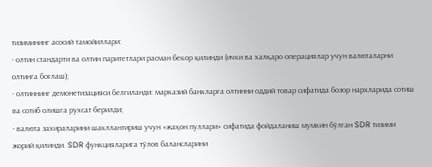тизимининг асосий тамойиллари:
- олтин стандарти ва олтин паритетлари расман бекор қилинди (ички ва халқаро операциялар учун валюталарни олтинга боғлаш);
- олтиннинг демонетизацияси белгиланди: марказий банкларга олтинни оддий товар сифатида бозор нархларида сотиш ва сотиб олишга рухсат берилди;
- валюта захираларини шакллантириш учун «жаҳон пуллари» сифатида фойдаланиш мумкин бўлган SDR тизими жорий қилинди. SDR функцияларига тўлов балансларини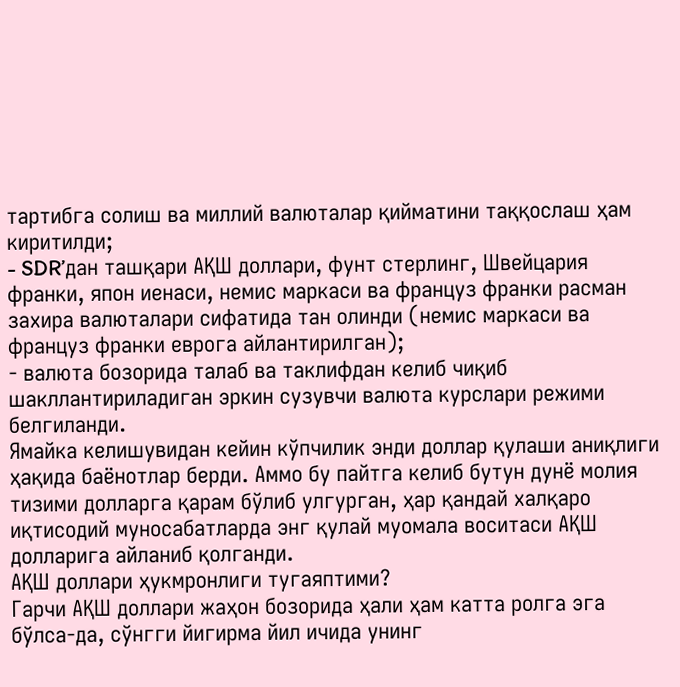тартибга солиш ва миллий валюталар қийматини таққослаш ҳам киритилди;
- SDR’дан ташқари АҚШ доллари, фунт стерлинг, Швейцария франки, япон иенаси, немис маркаси ва француз франки расман захира валюталари сифатида тан олинди (немис маркаси ва француз франки еврога айлантирилган);
- валюта бозорида талаб ва таклифдан келиб чиқиб шакллантириладиган эркин сузувчи валюта курслари режими белгиланди.
Ямайка келишувидан кейин кўпчилик энди доллар қулаши аниқлиги ҳақида баёнотлар берди. Аммо бу пайтга келиб бутун дунё молия тизими долларга қарам бўлиб улгурган, ҳар қандай халқаро иқтисодий муносабатларда энг қулай муомала воситаси АҚШ долларига айланиб қолганди.
АҚШ доллари ҳукмронлиги тугаяптими?
Гарчи АҚШ доллари жаҳон бозорида ҳали ҳам катта ролга эга бўлса-да, сўнгги йигирма йил ичида унинг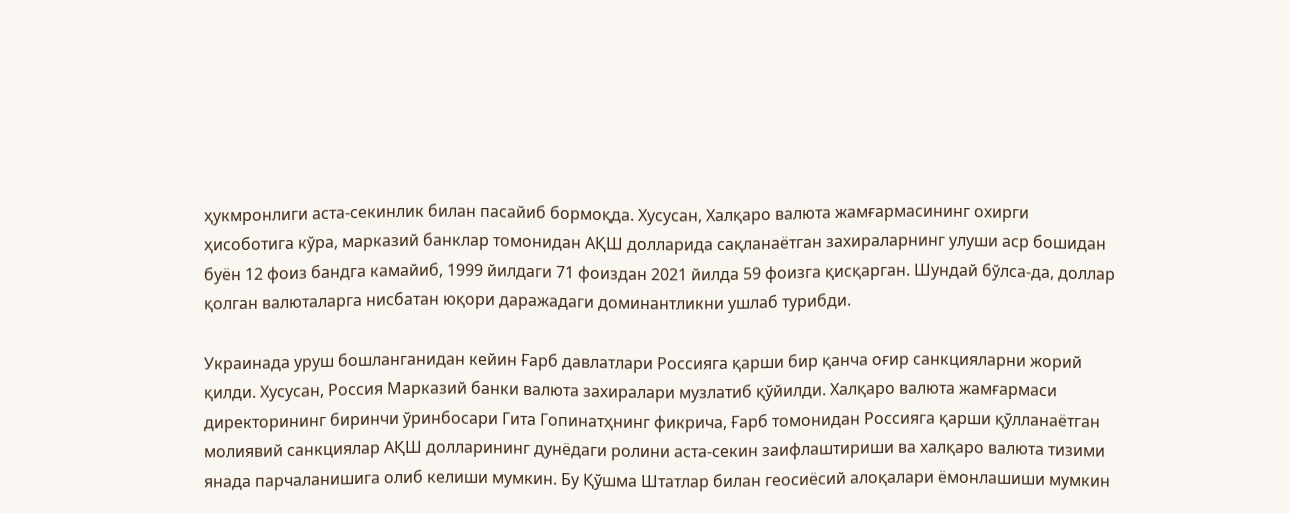ҳукмронлиги аста-секинлик билан пасайиб бормоқда. Хусусан, Халқаро валюта жамғармасининг охирги ҳисоботига кўра, марказий банклар томонидан АҚШ долларида сақланаётган захираларнинг улуши аср бошидан буён 12 фоиз бандга камайиб, 1999 йилдаги 71 фоиздан 2021 йилда 59 фоизга қисқарган. Шундай бўлса-да, доллар қолган валюталарга нисбатан юқори даражадаги доминантликни ушлаб турибди.

Украинада уруш бошланганидан кейин Ғарб давлатлари Россияга қарши бир қанча оғир санкцияларни жорий қилди. Хусусан, Россия Марказий банки валюта захиралари музлатиб қўйилди. Халқаро валюта жамғармаси директорининг биринчи ўринбосари Гита Гопинатҳнинг фикрича, Ғарб томонидан Россияга қарши қўлланаётган молиявий санкциялар АҚШ долларининг дунёдаги ролини аста-секин заифлаштириши ва халқаро валюта тизими янада парчаланишига олиб келиши мумкин. Бу Қўшма Штатлар билан геосиёсий алоқалари ёмонлашиши мумкин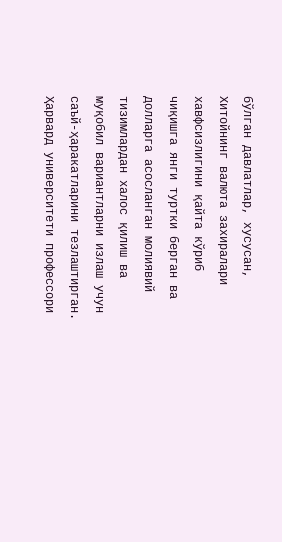бўлган давлатлар, хусусан, Хитойнинг валюта захиралари хавфсизлигини қайта кўриб чиқишга янги туртки берган ва долларга асосланган молиявий тизимлардан халос қилиш ва муқобил вариантларни излаш учун саъй-ҳаракатларини тезлаштирган.
Ҳарвард университети профессори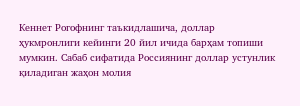Кеннет Рогофнинг таъкидлашича, доллар ҳукмронлиги кейинги 20 йил ичида барҳам топиши мумкин. Сабаб сифатида Россиянинг доллар устунлик қиладиган жаҳон молия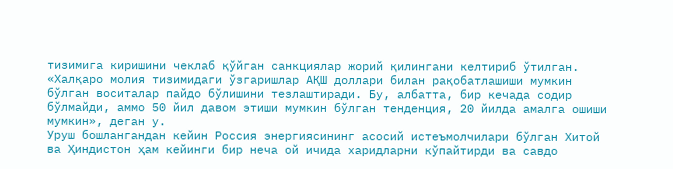тизимига киришини чеклаб қўйган санкциялар жорий қилингани келтириб ўтилган.
«Халқаро молия тизимидаги ўзгаришлар АҚШ доллари билан рақобатлашиши мумкин бўлган воситалар пайдо бўлишини тезлаштиради. Бу, албатта, бир кечада содир бўлмайди, аммо 50 йил давом этиши мумкин бўлган тенденция, 20 йилда амалга ошиши мумкин», деган у.
Уруш бошлангандан кейин Россия энергиясининг асосий истеъмолчилари бўлган Хитой ва Ҳиндистон ҳам кейинги бир неча ой ичида харидларни кўпайтирди ва савдо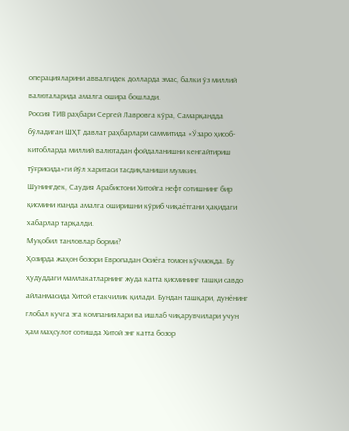операцияларини аввалгидек долларда эмас, балки ўз миллий валюталарида амалга ошира бошлади.
Россия ТИВ раҳбари Сергей Лавровга кўра, Самарқандда бўладиган ШҲТ давлат раҳбарлари саммитида «Ўзаро ҳисоб-китобларда миллий валютадан фойдаланишни кенгайтириш тўғрисида»ги йўл харитаси тасдиқланиши мумкин.
Шунингдек, Саудия Арабистони Хитойга нефт сотишнинг бир қисмини юанда амалга оширишни кўриб чиқаётгани ҳақидаги хабарлар тарқалди.
Муқобил танловлар борми?
Ҳозирда жаҳон бозори Европадан Осиёга томон кўчмоқда. Бу ҳудуддаги мамлакатларнинг жуда катта қисмининг ташқи савдо айланмасида Хитой етакчилик қилади. Бундан ташқари, дунёнинг глобал кучга эга компаниялари ва ишлаб чиқарувчилари учун ҳам маҳсулот сотишда Хитой энг катта бозор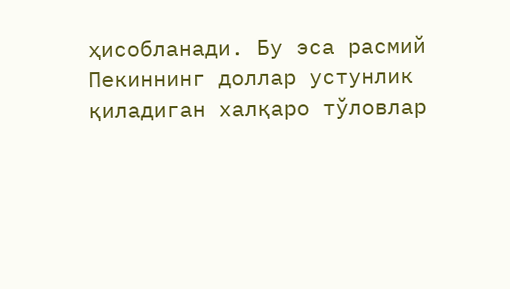ҳисобланади. Бу эса расмий Пекиннинг доллар устунлик қиладиган халқаро тўловлар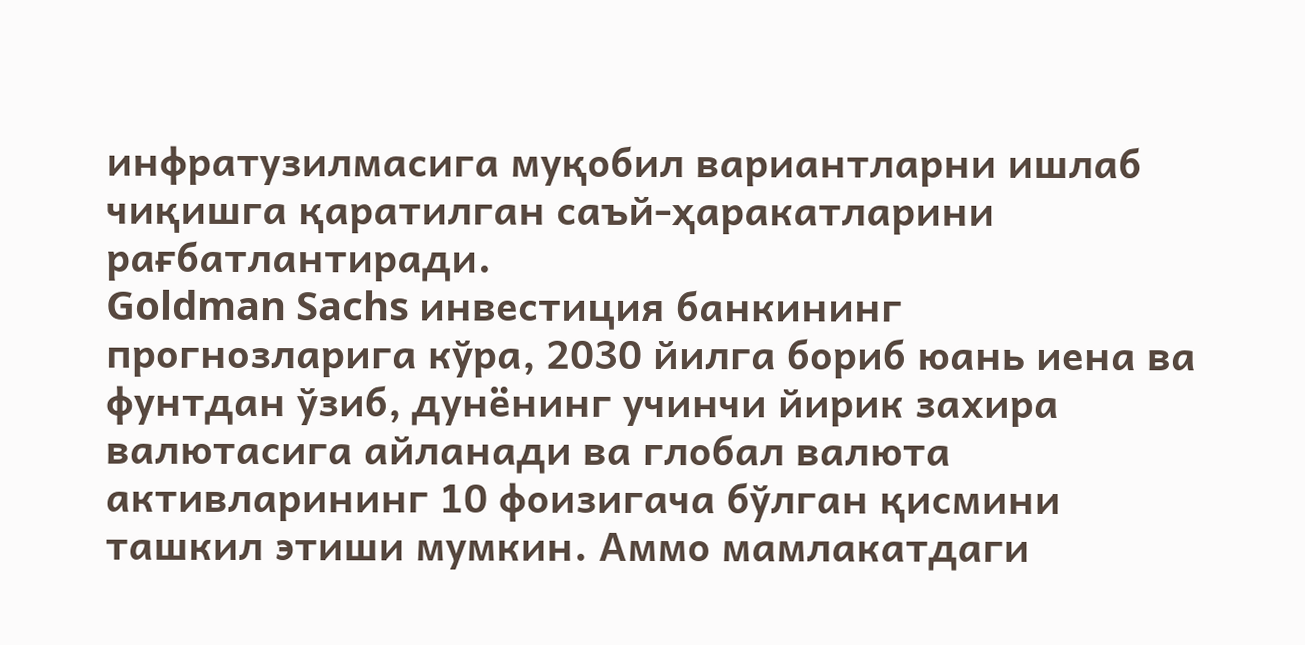инфратузилмасига муқобил вариантларни ишлаб чиқишга қаратилган саъй-ҳаракатларини рағбатлантиради.
Goldman Sachs инвестиция банкининг прогнозларига кўра, 2030 йилга бориб юань иена ва фунтдан ўзиб, дунёнинг учинчи йирик захира валютасига айланади ва глобал валюта активларининг 10 фоизигача бўлган қисмини ташкил этиши мумкин. Аммо мамлакатдаги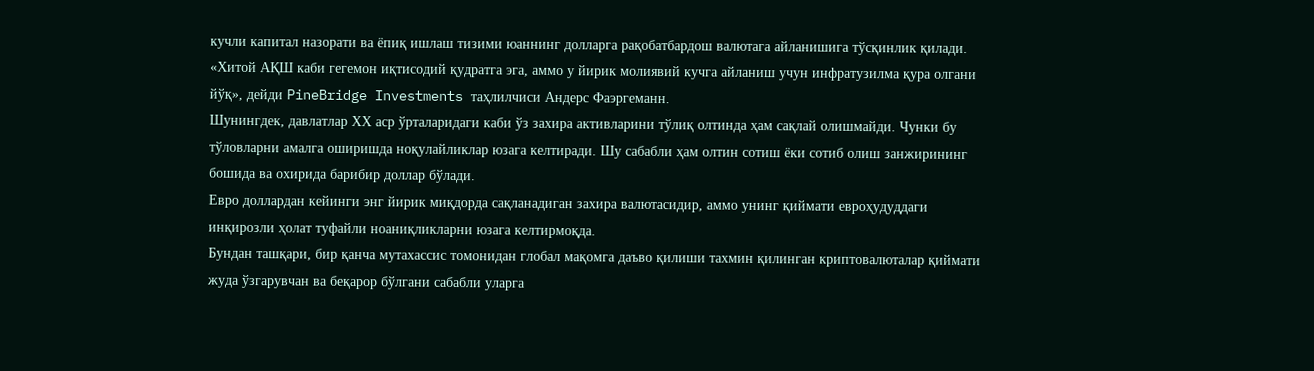кучли капитал назорати ва ёпиқ ишлаш тизими юаннинг долларга рақобатбардош валютага айланишига тўсқинлик қилади.
«Хитой АҚШ каби гегемон иқтисодий қудратга эга, аммо у йирик молиявий кучга айланиш учун инфратузилма қура олгани йўқ», дейди PineBridge Investments таҳлилчиси Андерс Фаэргеманн.
Шунингдек, давлатлар ХХ аср ўрталаридаги каби ўз захира активларини тўлиқ олтинда ҳам сақлай олишмайди. Чунки бу тўловларни амалга оширишда ноқулайликлар юзага келтиради. Шу сабабли ҳам олтин сотиш ёки сотиб олиш занжирининг бошида ва охирида барибир доллар бўлади.
Евро доллардан кейинги энг йирик миқдорда сақланадиган захира валютасидир, аммо унинг қиймати евроҳудуддаги инқирозли ҳолат туфайли ноаниқликларни юзага келтирмоқда.
Бундан ташқари, бир қанча мутахассис томонидан глобал мақомга даъво қилиши тахмин қилинган криптовалюталар қиймати жуда ўзгарувчан ва беқарор бўлгани сабабли уларга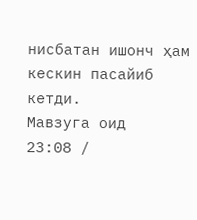нисбатан ишонч ҳам кескин пасайиб кетди.
Мавзуга оид
23:08 /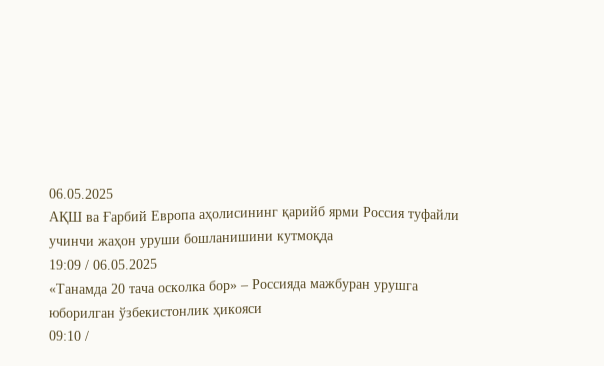06.05.2025
АҚШ ва Ғарбий Европа аҳолисининг қарийб ярми Россия туфайли учинчи жаҳон уруши бошланишини кутмоқда
19:09 / 06.05.2025
«Танамда 20 тача осколка бор» – Россияда мажбуран урушга юборилган ўзбекистонлик ҳикояси
09:10 /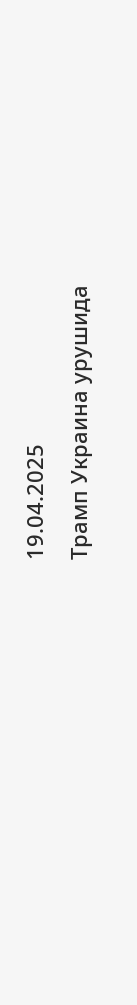19.04.2025
Трамп Украина урушида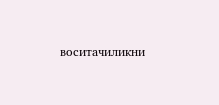воситачиликни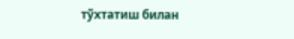тўхтатиш билан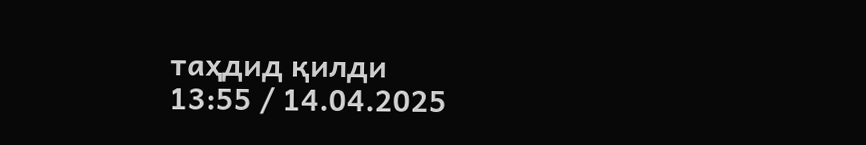таҳдид қилди
13:55 / 14.04.2025